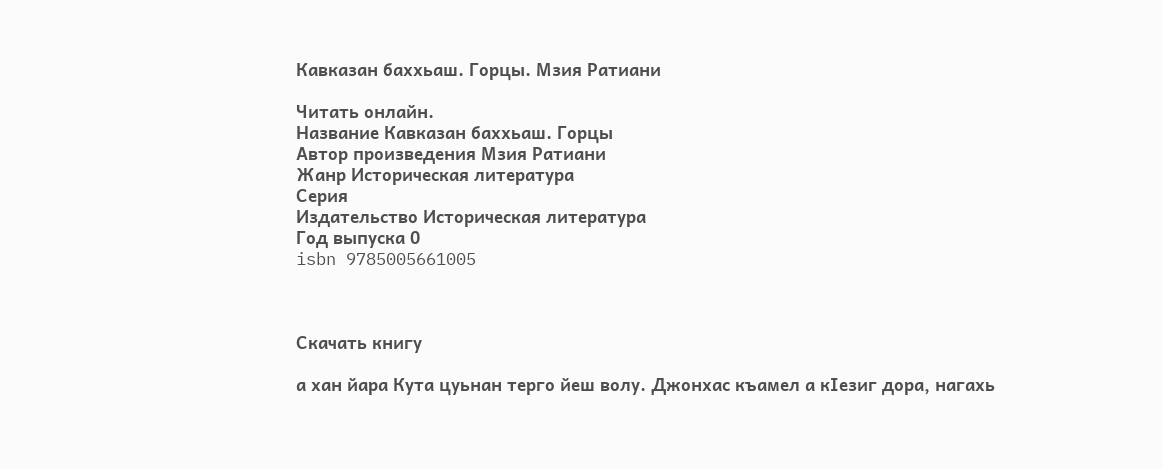Кавказан баххьаш. Горцы. Мзия Ратиани

Читать онлайн.
Название Кавказан баххьаш. Горцы
Автор произведения Мзия Ратиани
Жанр Историческая литература
Серия
Издательство Историческая литература
Год выпуска 0
isbn 9785005661005



Скачать книгу

а хан йара Кута цуьнан терго йеш волу. Джонхас къамел а кIезиг дора, нагахь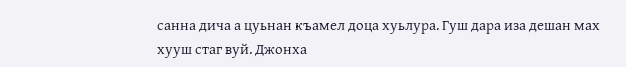санна дича а цуьнан къамел доца хуьлура. Гуш дара иза дешан мах хууш стаг вуй. Джонха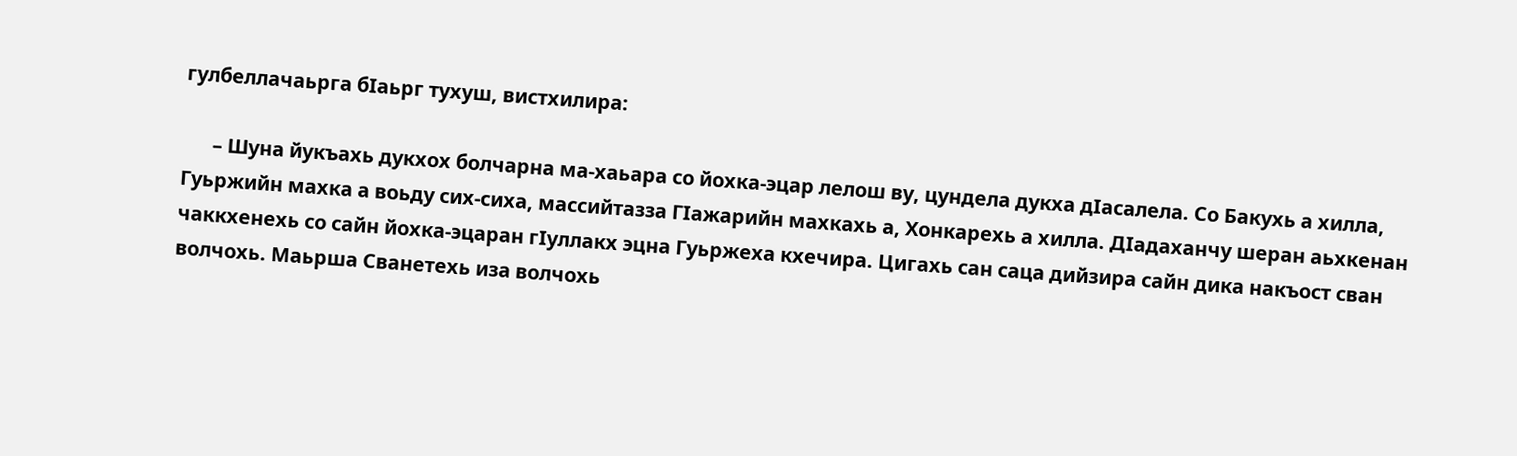гулбеллачаьрга бIаьрг тухуш, вистхилира:

      – Шуна йукъахь дукхох болчарна ма-хаьара со йохка-эцар лелош ву, цундела дукха дIасалела. Со Бакухь а хилла, Гуьржийн махка а воьду сих-сиха, массийтазза ГIажарийн махкахь а, Хонкарехь а хилла. ДIадаханчу шеран аьхкенан чаккхенехь со сайн йохка-эцаран гIуллакх эцна Гуьржеха кхечира. Цигахь сан саца дийзира сайн дика накъост сван волчохь. Маьрша Сванетехь иза волчохь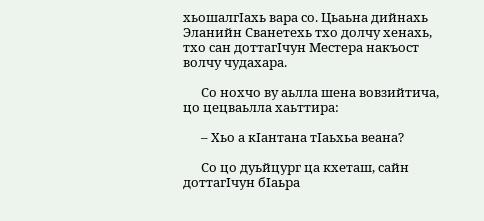хьошалгIахь вара со. Цьаьна дийнахь Эланийн Сванетехь тхо долчу хенахь, тхо сан доттагIчун Местера накъост волчу чудахара.

      Со нохчо ву аьлла шена вовзийтича, цо цецваьлла хаьттира:

      – Хьо а кIантана тIаьхьа веана?

      Со цо дуьйцург ца кхеташ, сайн доттагIчун бIаьра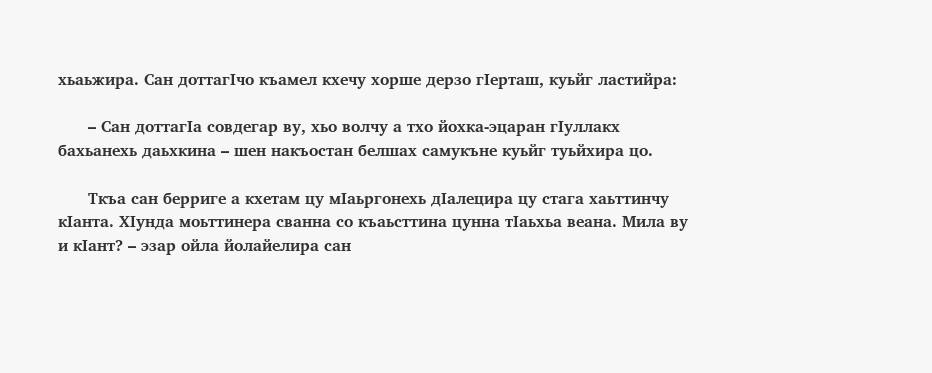хьаьжира. Сан доттагIчо къамел кхечу хорше дерзо гIерташ, куьйг ластийра:

      – Сан доттагIа совдегар ву, хьо волчу а тхо йохка-эцаран гIуллакх бахьанехь даьхкина – шен накъостан белшах самукъне куьйг туьйхира цо.

      Ткъа сан берриге а кхетам цу мIаьргонехь дIалецира цу стага хаьттинчу кIанта. ХIунда моьттинера сванна со къаьсттина цунна тIаьхьа веана. Мила ву и кIант? – эзар ойла йолайелира сан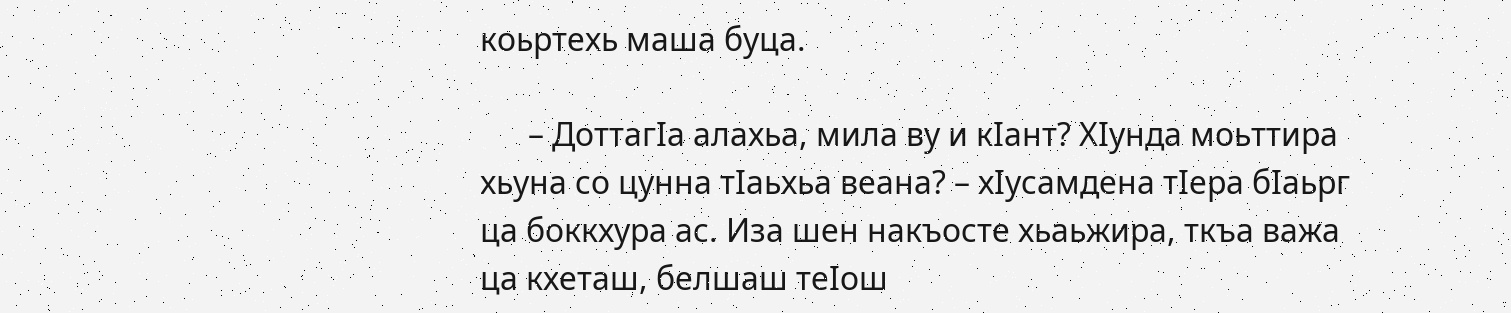коьртехь маша буца.

      – ДоттагIа алахьа, мила ву и кIант? ХIунда моьттира хьуна со цунна тIаьхьа веана? – хIусамдена тIера бIаьрг ца боккхура ас. Иза шен накъосте хьаьжира, ткъа важа ца кхеташ, белшаш теIош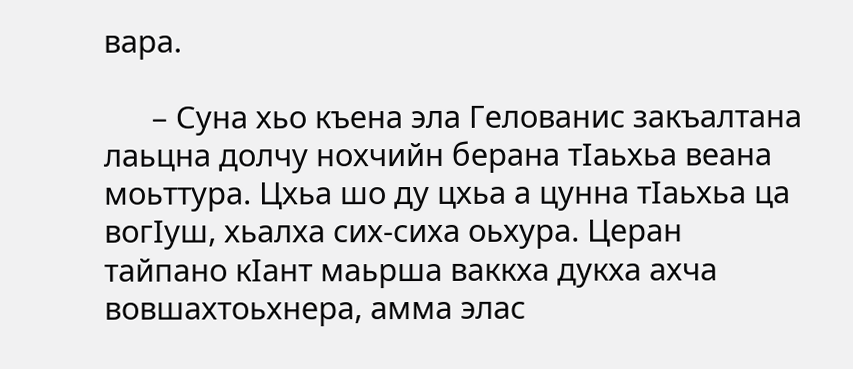вара.

      – Суна хьо къена эла Гелованис закъалтана лаьцна долчу нохчийн берана тIаьхьа веана моьттура. Цхьа шо ду цхьа а цунна тIаьхьа ца вогIуш, хьалха сих-сиха оьхура. Церан тайпано кIант маьрша ваккха дукха ахча вовшахтоьхнера, амма элас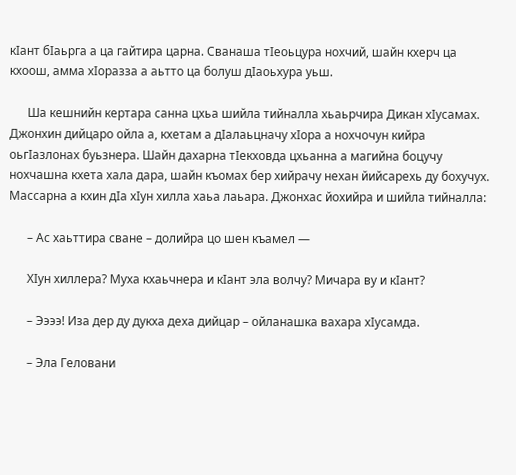кIант бIаьрга а ца гайтира царна. Сванаша тIеоьцура нохчий, шайн кхерч ца кхоош, амма хIоразза а аьтто ца болуш дIаоьхура уьш.

      Ша кешнийн кертара санна цхьа шийла тийналла хьаьрчира Дикан хIусамах. Джонхин дийцаро ойла а, кхетам а дIалаьцначу хIора а нохчочун кийра оьгIазлонах буьзнера. Шайн дахарна тIекховда цхьанна а магийна боцучу нохчашна кхета хала дара, шайн къомах бер хийрачу нехан йийсарехь ду бохучух. Массарна а кхин дIа хIун хилла хаьа лаьара. Джонхас йохийра и шийла тийналла:

      – Ас хаьттира сване – долийра цо шен къамел —

      ХIун хиллера? Муха кхаьчнера и кIант эла волчу? Мичара ву и кIант?

      – Ээээ! Иза дер ду дукха деха дийцар – ойланашка вахара хIусамда.

      – Эла Геловани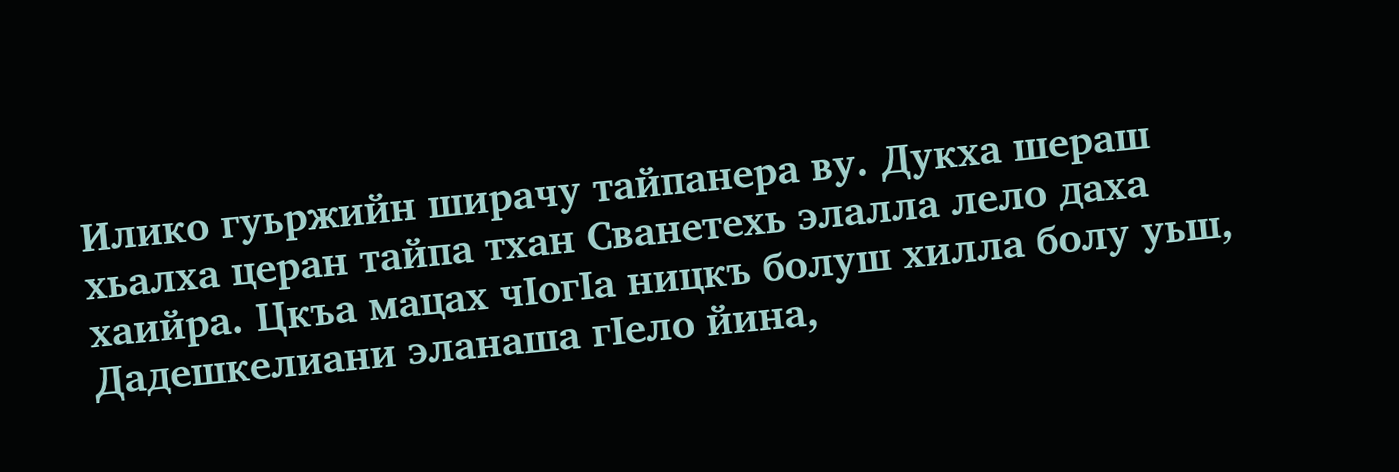Илико гуьржийн ширачу тайпанера ву. Дукха шераш хьалха церан тайпа тхан Сванетехь элалла лело даха хаийра. Цкъа мацах чIогIа ницкъ болуш хилла болу уьш, Дадешкелиани эланаша гIело йина,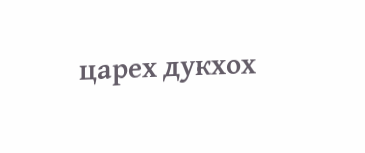царех дукхох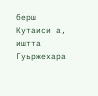берш Кутаиси а, иштта Гуьржехара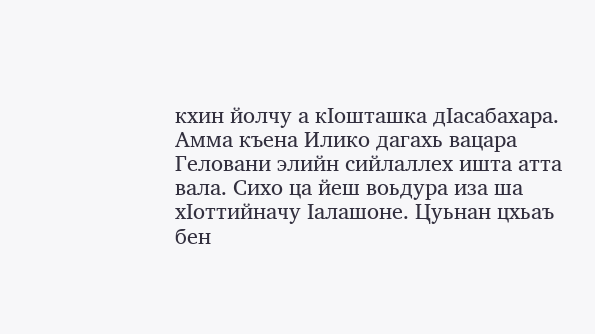кхин йолчу а кIошташка дIасабахара. Амма къена Илико дагахь вацара Геловани элийн сийлаллех ишта атта вала. Сихо ца йеш воьдура иза ша хIоттийначу Iалашоне. Цуьнан цхьаъ бен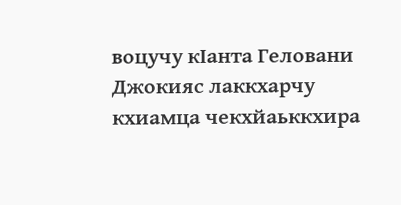воцучу кIанта Геловани Джокияс лаккхарчу кхиамца чекхйаьккхира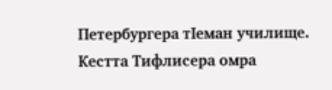Петербургера тIеман училище. Кестта Тифлисера омра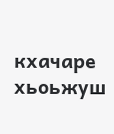кхачаре хьоьжуш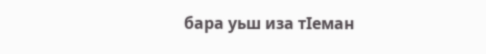бара уьш иза тIеман